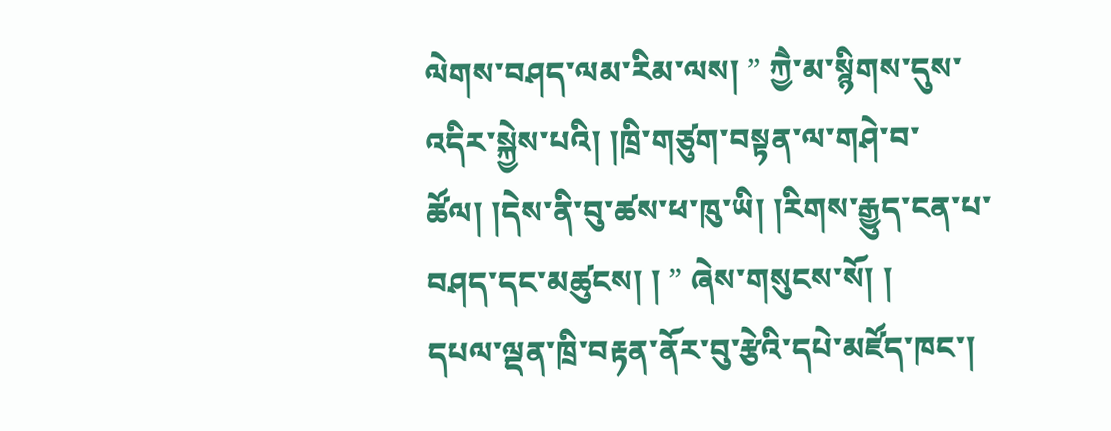ལེགས་བཤད་ལམ་རིམ་ལས། ” ཀྱཻ་མ་སྙིགས་དུས་འདིར་སྐྱེས་པའི། །ཁྲི་གཙུག་བསྟན་ལ་གཤེ་བ་ཚོལ། །དེས་ནི་བུ་ཚས་ཕ་ཁུ་ཡི། །རིགས་རྒྱུད་ངན་པ་བཤད་དང་མཚུངས། ། ” ཞེས་གསུངས་སོ། །
དཔལ་ལྡན་ཁྲི་བརྟན་ནོར་བུ་རྩེའི་དཔེ་མཛོད་ཁང་།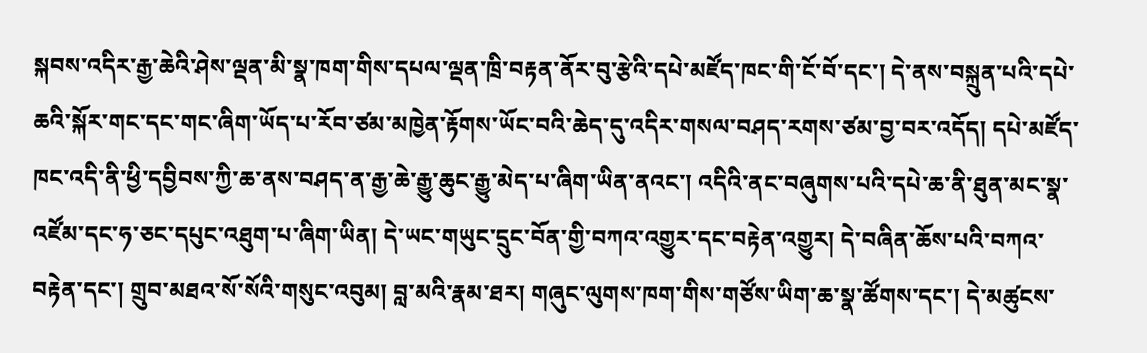སྐབས་འདིར་རྒྱ་ཆེའི་ཤེས་ལྡན་མི་སྣ་ཁག་གིས་དཔལ་ལྡན་ཁྲི་བརྟན་ནོར་བུ་རྩེའི་དཔེ་མཛོད་ཁང་གི་ངོ་བོ་དང་། དེ་ནས་བསྐྲུན་པའི་དཔེ་ཆའི་སྐོར་གང་དང་གང་ཞིག་ཡོད་པ་རོབ་ཙམ་མཁྱེན་རྟོགས་ཡོང་བའི་ཆེད་དུ་འདིར་གསལ་བཤད་རགས་ཙམ་བྱ་བར་འདོད། དཔེ་མཛོད་ཁང་འདི་ནི་ཕྱི་དབྱིབས་ཀྱི་ཆ་ནས་བཤད་ན་རྒྱ་ཆེ་རྒྱུ་ཆུང་རྒྱུ་མེད་པ་ཞིག་ཡིན་ནའང་། འདིའི་ནང་བཞུགས་པའི་དཔེ་ཆ་ནི་ཐུན་མང་སྣ་འཛོམ་དང་ཧ་ཅང་དཔུང་འཐུག་པ་ཞིག་ཡིན། དེ་ཡང་གཡུང་དྲུང་བོན་གྱི་བཀའ་འགྱུར་དང་བརྟེན་འགྱུར། དེ་བཞིན་ཆོས་པའི་བཀའ་བརྟེན་དང་། གྲུབ་མཐའ་སོ་སོའི་གསུང་འབུམ། བླ་མའི་རྣམ་ཐར། གཞུང་ལུགས་ཁག་གིས་གཙོས་ཡིག་ཆ་སྣ་ཚོགས་དང་། དེ་མཚུངས་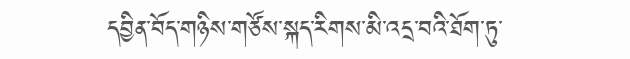དབྱིན་བོད་གཉིས་གཙོས་སྐད་རིགས་མི་འདྲ་བའི་ཐོག་ཏུ་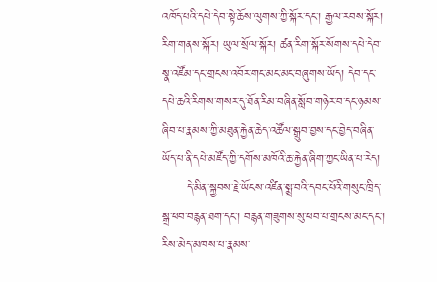འཁོད་པའི་དཔེ་དེབ་སྟེ་ཆོས་ལུགས་ཀྱི་སྐོར་དང་། རྒྱལ་རབས་སྐོར། རིག་གནས་སྐོར། ཡུལ་སྲོལ་སྐོར། ཚན་རིག་སྐོར་སོགས་དཔེ་དེབ་སྣ་འཛོམ་དང་གྲངས་འབོར་གང་མང་མང་བཞུགས་ཡོད། དེབ་དང་དཔེ་ཆའི་རིགས་གསར་དུ་ཐོན་རིམ་བཞིན་སློབ་གཉེར་བ་དང་ཉམས་ཞིབ་པ་རྣམས་ཀྱི་མཐུན་རྐྱེན་ཆེད་འཚོལ་སྒྲུབ་བྱས་དང་བྱེད་བཞིན་ཡོད་པ་ནི་དཔེ་མཛོད་ཀྱི་དགོས་མཁོའི་ཆ་རྐྱེན་ཞིག་ཀྱང་ཡིན་པ་རེད།
      དེ་མིན་སྐྱབས་རྗེ་ཡོངས་འཛིན་སྨྲ་བའི་དབང་པོའི་གསུང་ཁྲིད་སྒྲ་ཕབ་བརྙན་ཐག་དང་། བརྙན་གཟུགས་སུ་ཕབ་པ་གྲངས་མང་དང་། རིས་མེད་མཁས་པ་རྣམས་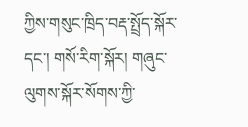ཀྱིས་གསུང་ཁྲིད་བརྡ་སྤྲོད་སྐོར་དང་། གསོ་རིག་སྐོར། གཞུང་ལུགས་སྐོར་སོགས་ཀྱི་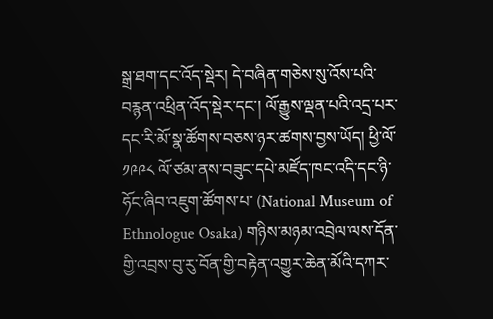སྒྲ་ཐག་དང་འོད་སྡེར། དེ་བཞིན་གཅེས་སུ་འོས་པའི་བརྙན་འཕྲིན་འོད་སྡེར་དང་། ལོ་རྒྱུས་ལྡན་པའི་འདྲ་པར་དང་རི་མོ་སྣ་ཚོགས་བཅས་ཉར་ཚགས་བྱས་ཡོད། ཕྱི་ལོ་ ༡༩༩༨ ལོ་ཙམ་ནས་བཟུང་དཔེ་མཛོད་ཁང་འདི་དང་ཉི་ཧོང་ཞིབ་འཇུག་ཚོགས་པ་ (National Museum of Ethnologue Osaka) གཉིས་མཉམ་འབྲེལ་ལས་དོན་གྱི་འབྲས་བུ་རུ་བོན་གྱི་བརྟེན་འགྱུར་ཆེན་མོའི་དཀར་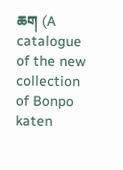ཆག (A catalogue of the new collection of Bonpo katen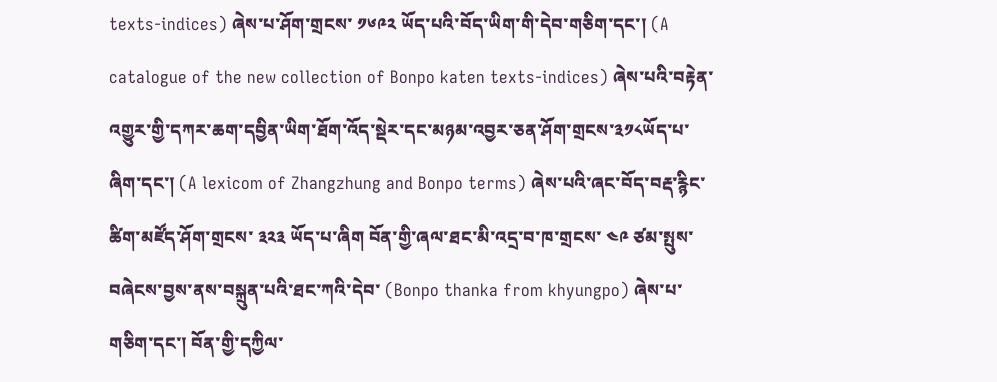texts-indices) ཞེས་པ་ཤོག་གྲངས་ ༡༦༩༢ ཡོད་པའི་བོད་ཡིག་གི་དེབ་གཅིག་དང་། (A catalogue of the new collection of Bonpo katen texts-indices) ཞེས་པའི་བརྟེན་འགྱུར་གྱི་དཀར་ཆག་དབྱིན་ཡིག་ཐོག་འོད་སྡེར་དང་མཉམ་འབྱར་ཅན་ཤོག་གྲངས་༣༡༨ཡོད་པ་ཞིག་དང་། (A lexicom of Zhangzhung and Bonpo terms) ཞེས་པའི་ཞང་བོད་བརྡ་རྙིང་ཚིག་མཛོད་ཤོག་གྲངས་ ༣༢༣ ཡོད་པ་ཞིག བོན་གྱི་ཞལ་ཐང་མི་འདྲ་བ་ཁ་གྲངས་ ༤༩ ཙམ་སྤུས་བཞེངས་བྱས་ནས་བསྐྲུན་པའི་ཐང་ཀའི་དེབ་ (Bonpo thanka from khyungpo) ཞེས་པ་གཅིག་དང་། བོན་གྱི་དཀྱིལ་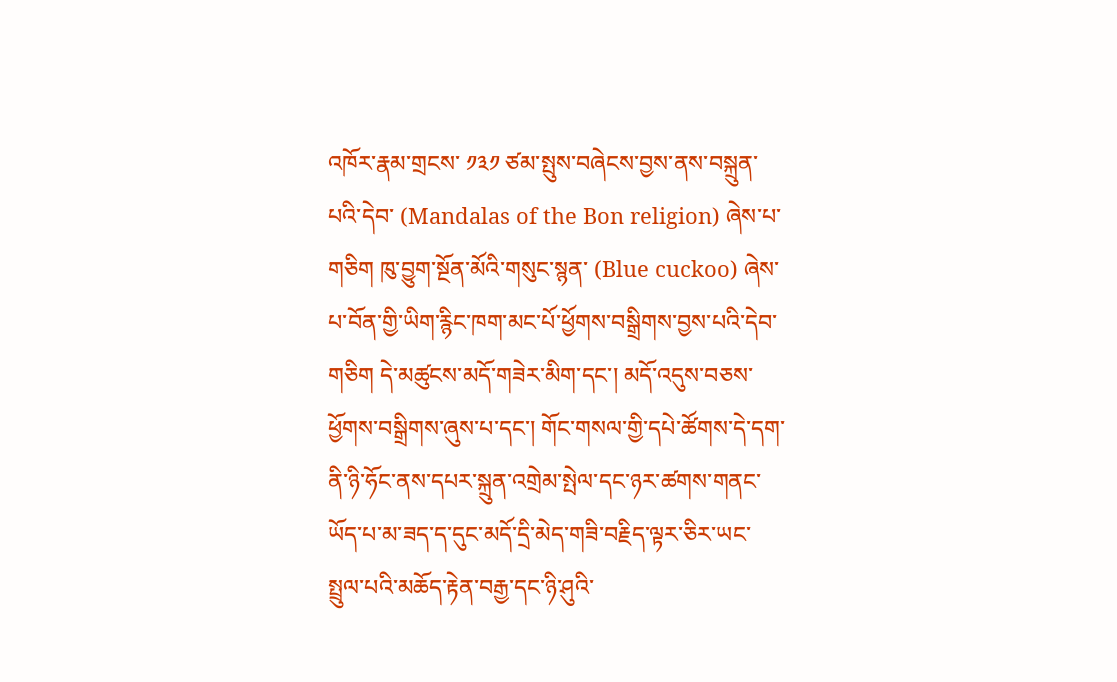འཁོར་རྣམ་གྲངས་ ༡༣༡ ཙམ་སྤུས་བཞེངས་བྱས་ནས་བསྐྲུན་པའི་དེབ་ (Mandalas of the Bon religion) ཞེས་པ་གཅིག ཁུ་བྱུག་སྔོན་མོའི་གསུང་སྙན་ (Blue cuckoo) ཞེས་པ་བོན་གྱི་ཡིག་རྙིང་ཁག་མང་པོ་ཕྱོགས་བསྒྲིགས་བྱས་པའི་དེབ་གཅིག དེ་མཚུངས་མདོ་གཟེར་མིག་དང་། མདོ་འདུས་བཅས་ཕྱོགས་བསྒྲིགས་ཞུས་པ་དང་། གོང་གསལ་གྱི་དཔེ་ཚོགས་དེ་དག་ནི་ཉི་ཧོང་ནས་དཔར་སྐྲུན་འགྲེམ་སྤེལ་དང་ཉར་ཚགས་གནང་ཡོད་པ་མ་ཟད་ད་དུང་མདོ་དྲི་མེད་གཟི་བརྗིད་ལྟར་ཅིར་ཡང་སྤྲུལ་པའི་མཆོད་རྟེན་བརྒྱ་དང་ཉི་ཤུའི་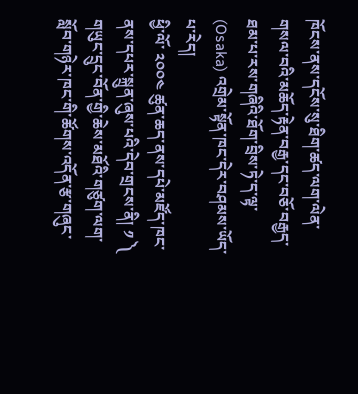ཁོངས་ནས་དངོས་སུ་ཐིག་ཚད་ལག་ལེན་གསལ་བའི་མཆོད་རྟེན་བརྒྱ་དང་བཅོ་བརྒྱད་ཐམ་པ་རས་གཞིའི་ཐོག་བྲིས་ཏེ་ད་ལྟ་ (Osaka) འགྲེམ་སྟོན་ཁང་དེར་བཤམས་ཡོད་པ་རེད།
ཕྱི་ལོ་ ༢༠༠༤ ཚུན་ཆད་ནས་དཔེ་མཛོད་ཁང་ནས་དཔར་སྐྲུན་ཞུས་པའི་དེབ་གྲངས་ནི། ༡ ༽  གཡུང་དྲུང་བོན་གྱི་ཆེས་མཐོའི་གཙུག་ལག་སློབ་གཉེར་ཁང་གི་ཚོགས་འདོན་རྩ་གཞུང་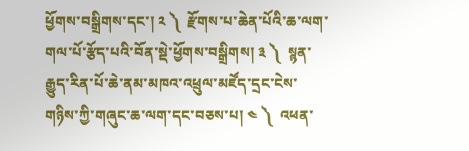ཕྱོགས་བསྒྲིགས་དང་། ༢ ༽  རྫོགས་པ་ཆེན་པོའི་ཆ་ལག་གལ་པོ་རྩོད་པའི་བོན་སྡེ་ཕྱོགས་བསྒྲིགས། ༣ ༽  སྙན་རྒྱུད་རིན་པོ་ཆེ་ནམ་མཁའ་འཕྲུལ་མཛོད་དྲང་ངེས་གཉིས་ཀྱི་གཞུང་ཆ་ལག་དང་བཅས་པ། ༤ ༽  འཕན་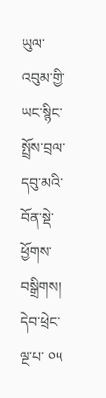ཡུལ་འབུམ་གྱི་ཡང་སྙིང་སྤྲོས་བྲལ་དབུ་མའི་བོན་སྡེ་ཕྱོགས་བསྒྲིགས། དེབ་ཕྲེང་ལྔ་པ་ ༠༥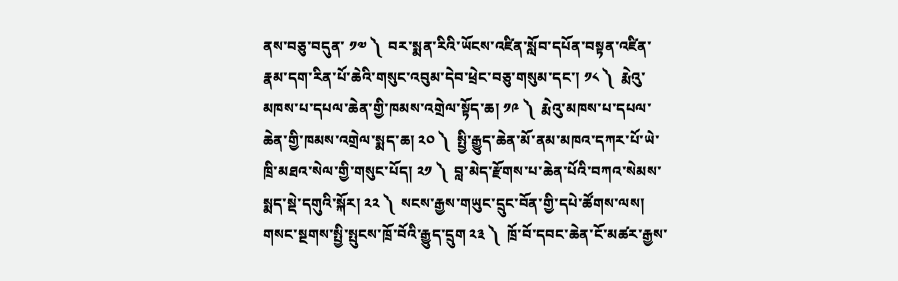ནས་བཅུ་བདུན་ ༡༧ ༽  བར་སྨན་རིའི་ཡོངས་འཛིན་སློབ་དཔོན་བསྟན་འཛིན་རྣམ་དག་རིན་པོ་ཆེའི་གསུང་འབུམ་དེབ་ཕྲེང་བཅུ་གསུམ་དང་། ༡༨ ༽  རྨེའུ་མཁས་པ་དཔལ་ཆེན་གྱི་ཁམས་འགྲེལ་སྟོད་ཆ། ༡༩ ༽  རྨེའུ་མཁས་པ་དཔལ་ཆེན་གྱི་ཁམས་འགྲེལ་སྨད་ཆ། ༢༠ ༽  སྤྱི་རྒྱུད་ཆེན་མོ་ནམ་མཁའ་དཀར་པོ་ཡེ་ཁྲི་མཐའ་སེལ་གྱི་གསུང་པོད། ༢༡ ༽  བླ་མེད་རྫོགས་པ་ཆེན་པོའི་བཀའ་སེམས་སྨད་སྡེ་དགུའི་སྐོར། ༢༢ ༽  སངས་རྒྱས་གཡུང་དྲུང་བོན་གྱི་དཔེ་ཚོགས་ལས། གསང་སྔགས་སྤྱི་སྤུངས་ཁྲོ་བོའི་རྒྱུད་དྲུག ༢༣ ༽  ཁྲོ་བོ་དབང་ཆེན་ངོ་མཚར་རྒྱས་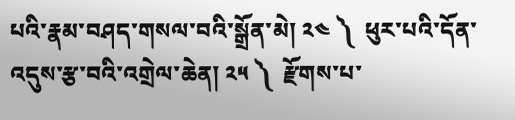པའི་རྣམ་བཤད་གསལ་བའི་སྒྲོན་མེ། ༢༤ ༽  ཕུར་པའི་དོན་འདུས་རྩ་བའི་འགྲེལ་ཆེན། ༢༥ ༽  རྫོགས་པ་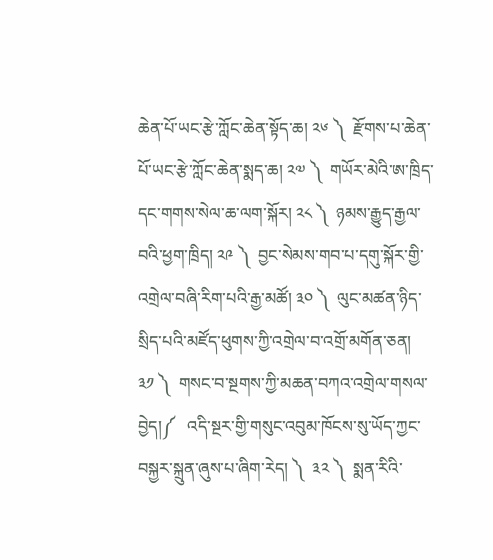ཆེན་པོ་ཡང་རྩེ་ཀློང་ཆེན་སྟོད་ཆ། ༢༦ ༽  རྫོགས་པ་ཆེན་པོ་ཡང་རྩེ་ཀློང་ཆེན་སྨད་ཆ། ༢༧ ༽  གཡོར་མེའི་ཨ་ཁྲིད་དང་གགས་སེལ་ཆ་ལག་སྐོར། ༢༨ ༽  ཉམས་རྒྱུད་རྒྱལ་བའི་ཕྱག་ཁྲིད། ༢༩ ༽  བྱང་སེམས་གབ་པ་དགུ་སྐོར་གྱི་འགྲེལ་བཞི་རིག་པའི་རྒྱ་མཚོ། ༣༠ ༽  ལུང་མཚན་ཉིད་སྲིད་པའི་མཛོད་ཕུགས་ཀྱི་འགྲེལ་བ་འགྲོ་མགོན་ཅན། ༣༡ ༽  གསང་བ་སྔགས་ཀྱི་མཆན་བཀའ་འགྲེལ་གསལ་བྱེད།༼   འདི་སྔར་གྱི་གསུང་འབུམ་ཁོངས་སུ་ཡོད་ཀྱང་བསྐྱར་སྐྲུན་ཞུས་པ་ཞིག་རེད། ༽  ༣༢ ༽  སྨན་རིའི་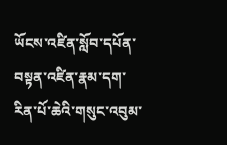ཡོངས་འཛིན་སློབ་དཔོན་བསྟན་འཛིན་རྣམ་དག་རིན་པོ་ཆེའི་གསུང་འབུམ་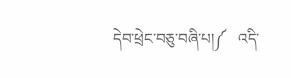དེབ་ཕྲེང་བཅུ་བཞི་པ།༼   འདི་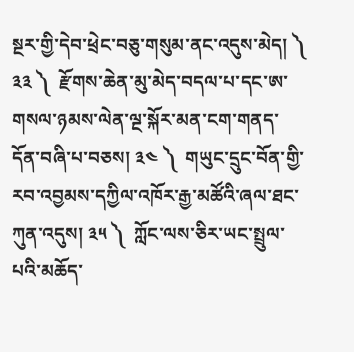སྔར་གྱི་དེབ་ཕྲེང་བཅུ་གསུམ་ནང་འདུས་མེད། ༽   ༣༣ ༽  རྫོགས་ཆེན་མུ་མེད་བདལ་པ་དང་ཨ་གསལ་ཉམས་ལེན་ལྔ་སྐོར་མན་ངག་གནད་དོན་བཞི་པ་བཅས། ༣༤ ༽  གཡུང་དྲུང་བོན་གྱི་རབ་འབྱམས་དཀྱིལ་འཁོར་རྒྱ་མཚོའི་ཞལ་ཐང་ཀུན་འདུས། ༣༥ ༽  ཀློང་ལས་ཅིར་ཡང་སྤྲུལ་པའི་མཆོད་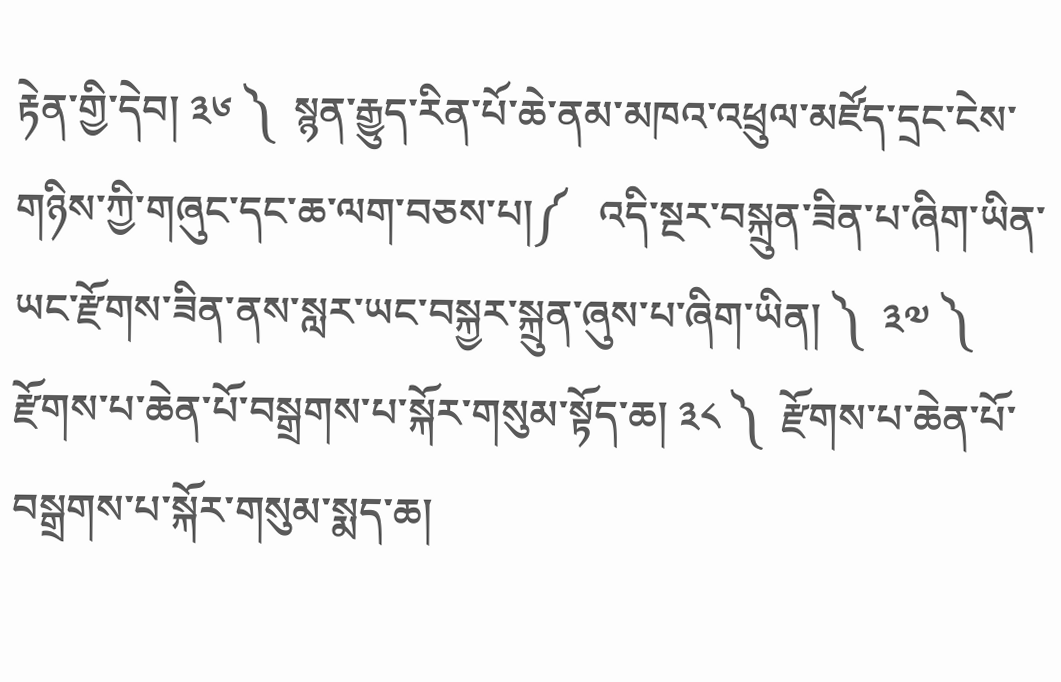རྟེན་གྱི་དེབ། ༣༦ ༽  སྙན་རྒྱུད་རིན་པོ་ཆེ་ནམ་མཁའ་འཕྲུལ་མཛོད་དྲང་ངེས་གཉིས་ཀྱི་གཞུང་དང་ཆ་ལག་བཅས་པ།༼   འདི་སྔར་བསྐྲུན་ཟིན་པ་ཞིག་ཡིན་ཡང་རྫོགས་ཟིན་ནས་སླར་ཡང་བསྐྱར་སྐྲུན་ཞུས་པ་ཞིག་ཡིན། ༽  ༣༧ ༽  རྫོགས་པ་ཆེན་པོ་བསྒྲགས་པ་སྐོར་གསུམ་སྟོད་ཆ། ༣༨ ༽  རྫོགས་པ་ཆེན་པོ་བསྒྲགས་པ་སྐོར་གསུམ་སྨད་ཆ།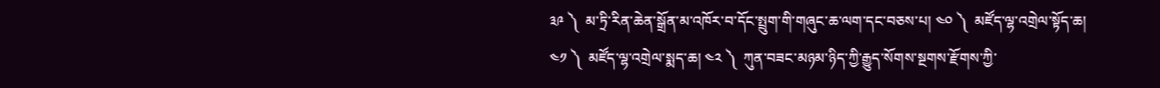༣༩ ༽  མ་ཏྲི་རིན་ཆེན་སྒྲོན་མ་འཁོར་བ་དོང་སྤྲུག་གི་གཞུང་ཆ་ལག་དང་བཅས་པ། ༤༠ ༽  མཛོད་ལྷ་འགྲེལ་སྟོད་ཆ། ༤༡ ༽  མཛོད་ལྷ་འགྲེལ་སྨད་ཆ། ༤༢ ༽  ཀུན་བཟང་མཉམ་ཉིད་ཀྱི་རྒྱུད་སོགས་སྔགས་རྫོགས་ཀྱི་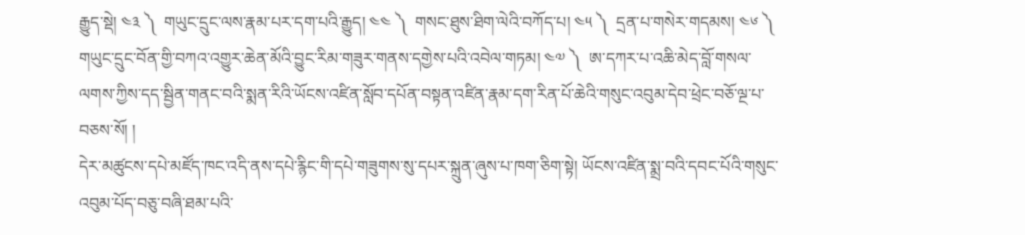རྒྱུད་སྡེ། ༤༣ ༽  གཡུང་དྲུང་ལས་རྣམ་པར་དག་པའི་རྒྱུད། ༤༤ ༽  གསང་ཐུས་ཐིག་ལེའི་བཀོད་པ། ༤༥ ༽  དྲན་པ་གསེར་གདམས། ༤༦ ༽  གཡུང་དྲུང་བོན་གྱི་བཀའ་འགྱུར་ཆེན་མོའི་བྱུང་རིམ་གཟུར་གནས་དགྱེས་པའི་འབེལ་གཏམ། ༤༧ ༽  ཨ་དཀར་པ་འཆི་མེད་བློ་གསལ་ལགས་ཀྱིས་དད་སྦྱིན་གནང་བའི་སྨན་རིའི་ཡོངས་འཛིན་སློབ་དཔོན་བསྟན་འཛིན་རྣམ་དག་རིན་པོ་ཆེའི་གསུང་འབུམ་དེབ་ཕྲེང་བཅོ་ལྔ་པ་བཅས་སོ། །
དེར་མཚུངས་དཔེ་མཛོད་ཁང་འདི་ནས་དཔེ་རྙིང་གི་དཔེ་གཟུགས་སུ་དཔར་སྐྲུན་ཞུས་པ་ཁག་ཅིག་སྟེ། ཡོངས་འཛིན་སྨྲ་བའི་དབང་པོའི་གསུང་འབུམ་པོད་བཅུ་བཞི་ཐམ་པའི་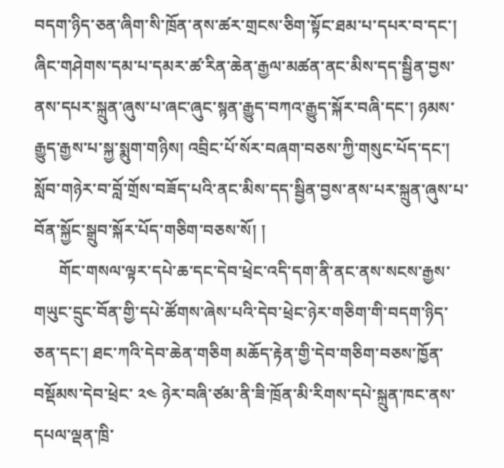བདག་ཉིད་ཅན་ཞིག་སི་ཁྲོན་ནས་ཚར་གྲངས་ཅིག་སྟོང་ཐམ་པ་དཔར་བ་དང་། ཞིང་གཤེགས་དམ་པ་དམར་ཚ་རིན་ཆེན་རྒྱལ་མཚན་ནང་མིས་དད་སྦྱིན་བྱས་ནས་དཔར་སྐྲུན་ཞུས་པ་ཞང་ཞུང་སྙན་རྒྱུད་བཀའ་རྒྱུད་སྐོར་བཞི་དང་། ཉམས་རྒྱུད་རྒྱས་པ་སྐྱ་སྨུག་གཉིས། འབྲིང་པོ་སོར་བཞག་བཅས་ཀྱི་གསུང་པོད་དང་། སློབ་གཉེར་བ་བློ་གྲོས་བཟོད་པའི་ནང་མིས་དད་སྦྱིན་བྱས་ནས་པར་སྐྲུན་ཞུས་པ་བོན་སྐྱོང་སྒྲུབ་སྐོར་པོད་གཅིག་བཅས་སོ། །
      གོང་གསལ་ལྟར་དཔེ་ཆ་དང་དེབ་ཕྲེང་འདི་དག་ནི་ནང་ནས་སངས་རྒྱས་གཡུང་དྲུང་བོན་གྱི་དཔེ་ཚོགས་ཞེས་པའི་དེབ་ཕྲེང་ཉེར་གཅིག་གི་བདག་ཉིད་ཅན་དང་། ཐང་ཀའི་དེབ་ཆེན་གཅིག མཆོད་རྟེན་གྱི་དེབ་གཅིག་བཅས་ཁྱོན་བསྡོམས་དེབ་ཕྲེང་ ༢༤ ཉེར་བཞི་ཙམ་ནི་ཟི་ཁྲོན་མི་རིགས་དཔེ་སྐྲུན་ཁང་ནས་དཔལ་ལྡན་ཁྲི་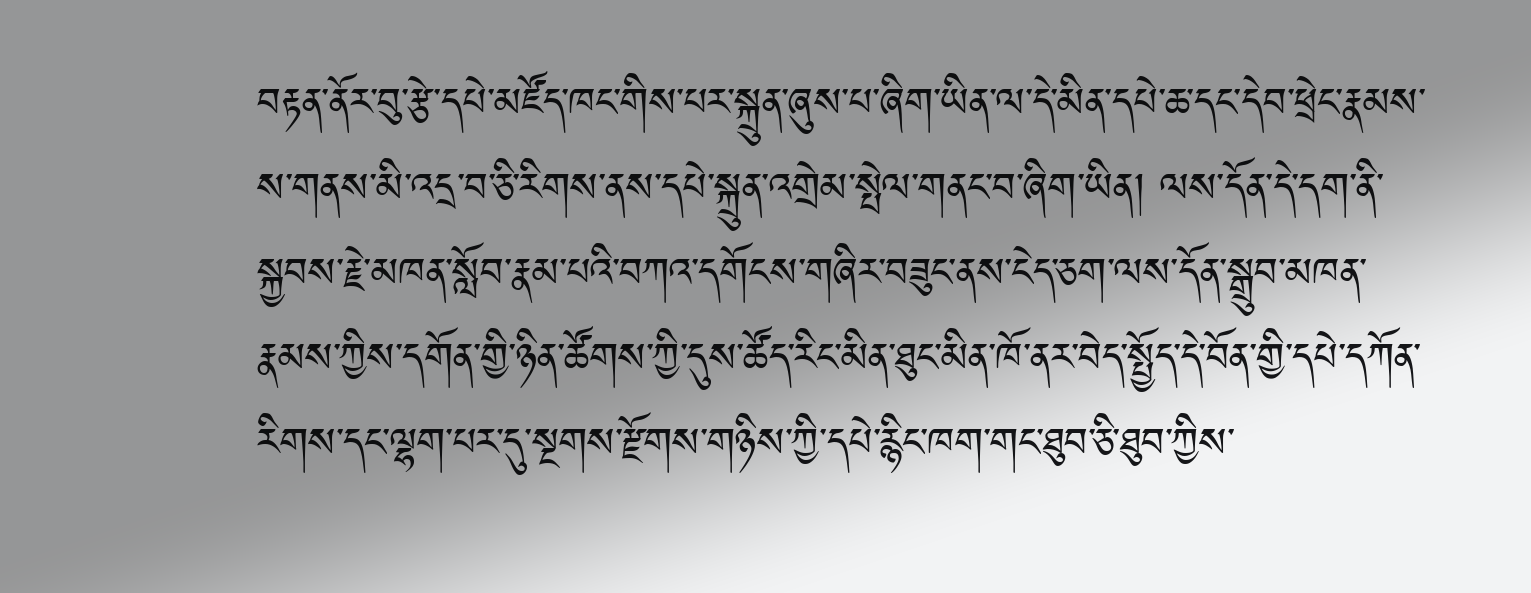བརྟན་ནོར་བུ་རྩེ་དཔེ་མཛོད་ཁང་གིས་པར་སྐྲུན་ཞུས་པ་ཞིག་ཡིན་ལ་དེ་མིན་དཔེ་ཆ་དང་དེབ་ཕྲེང་རྣམས་ས་གནས་མི་འདྲ་བ་ཅི་རིགས་ནས་དཔེ་སྐྲུན་འགྲེམ་སྤེལ་གནང་བ་ཞིག་ཡིན། ལས་དོན་དེ་དག་ནི་སྐྱབས་རྗེ་མཁན་སློབ་རྣམ་པའི་བཀའ་དགོངས་གཞིར་བཟུང་ནས་ངེད་ཅག་ལས་དོན་སྒྲུབ་མཁན་རྣམས་ཀྱིས་དགོན་གྱི་ཉིན་ཚོགས་ཀྱི་དུས་ཚོད་རིང་མིན་ཐུང་མིན་ཁོ་ནར་བེད་སྤྱོད་དེ་བོན་གྱི་དཔེ་དཀོན་རིགས་དང་ལྷག་པར་དུ་སྔགས་རྫོགས་གཉིས་ཀྱི་དཔེ་རྙིང་ཁག་གང་ཐུབ་ཅི་ཐུབ་ཀྱིས་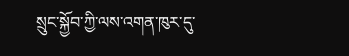སྲུང་སྐྱོབ་ཀྱི་ལས་འགན་ཁུར་དུ་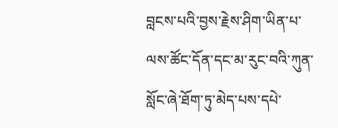བླངས་པའི་བྱས་རྗེས་ཤིག་ཡིན་པ་ལས་ཚོང་དོན་དང་མ་རུང་བའི་ཀུན་སློང་ཞེ་ཐོག་ཏུ་མེད་པས་དཔེ་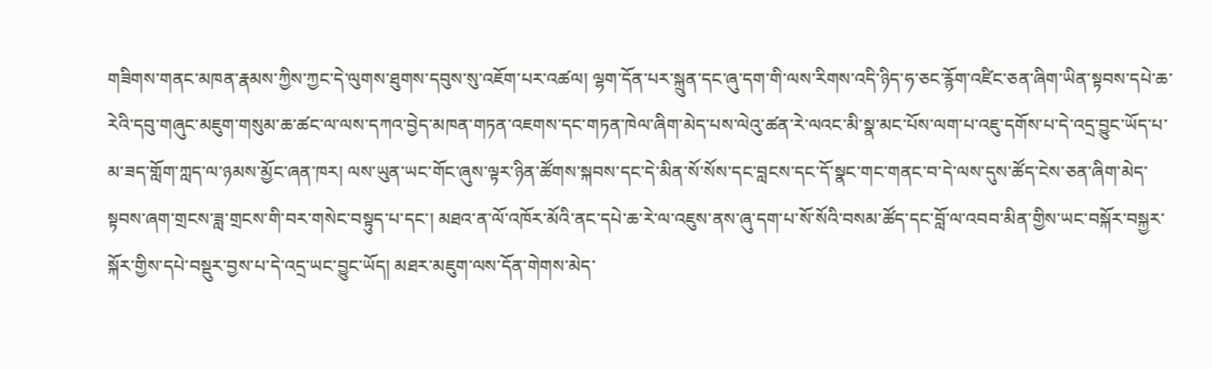གཟིགས་གནང་མཁན་རྣམས་ཀྱིས་ཀྱང་དེ་ལུགས་ཐུགས་དབུས་སུ་འཇོག་པར་འཚལ། ལྷག་དོན་པར་སྐྲུན་དང་ཞུ་དག་གི་ལས་རིགས་འདི་ཉིད་ཧ་ཅང་རྙོག་འཛིང་ཅན་ཞིག་ཡིན་སྟབས་དཔེ་ཆ་རེའི་དབུ་གཞུང་མཇུག་གསུམ་ཆ་ཚང་ལ་ལས་དཀའ་བྱེད་མཁན་གཏན་འཇགས་དང་གཏན་ཁེལ་ཞིག་མེད་པས་ལེའུ་ཚན་རེ་ལའང་མི་སྣ་མང་པོས་ལག་པ་འཇུ་དགོས་པ་དེ་འདྲ་བྱུང་ཡོད་པ་མ་ཟད་གློག་ཀླད་ལ་ཉམས་མྱོང་ཞན་ཁར། ལས་ཡུན་ཡང་གོང་ཞུས་ལྟར་ཉིན་ཚོགས་སྐབས་དང་དེ་མིན་སོ་སོས་དང་བླངས་དང་དོ་སྣང་གང་གནང་བ་དེ་ལས་དུས་ཚོད་ངེས་ཅན་ཞིག་མེད་སྟབས་ཞག་གྲངས་ཟླ་གྲངས་གི་བར་གསེང་བསྟུད་པ་དང་། མཐའ་ན་ལོ་འཁོར་མོའི་ནང་དཔེ་ཆ་རེ་ལ་འཇུས་ནས་ཞུ་དག་པ་སོ་སོའི་བསམ་ཚོད་དང་བློ་ལ་འབབ་མིན་གྱིས་ཡང་བསྐོར་བསྐྱར་སྐོར་གྱིས་དཔེ་བསྡུར་བྱས་པ་དེ་འདྲ་ཡང་བྱུང་ཡོད། མཐར་མཇུག་ལས་དོན་གེགས་མེད་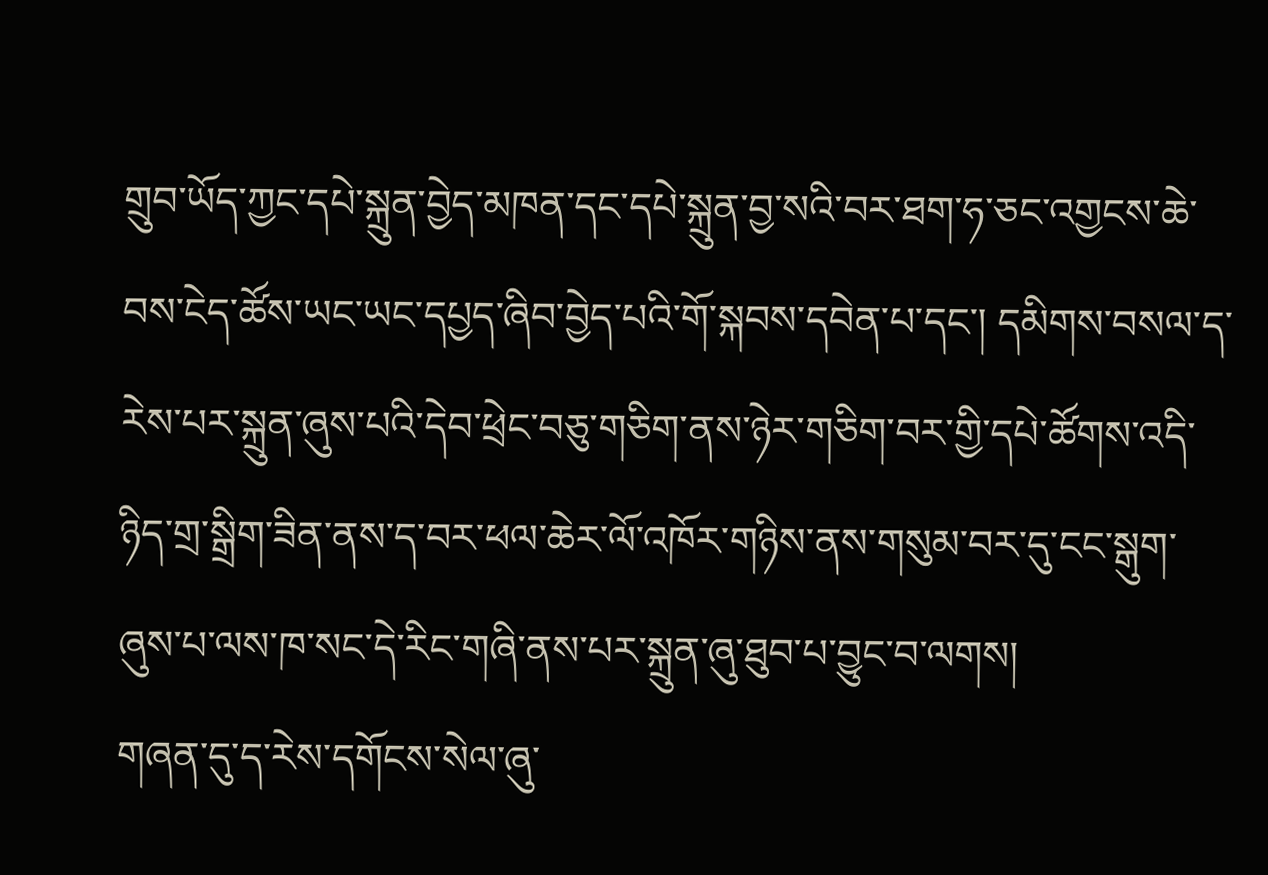གྲུབ་ཡོད་ཀྱང་དཔེ་སྐྲུན་བྱེད་མཁན་དང་དཔེ་སྐྲུན་བྱ་སའི་བར་ཐག་ཧ་ཅང་འགྱངས་ཆེ་བས་ངེད་ཚོས་ཡང་ཡང་དཔྱད་ཞིབ་བྱེད་པའི་གོ་སྐབས་དབེན་པ་དང་། དམིགས་བསལ་ད་རེས་པར་སྐྲུན་ཞུས་པའི་དེབ་ཕྲེང་བཅུ་གཅིག་ནས་ཉེར་གཅིག་བར་གྱི་དཔེ་ཚོགས་འདི་ཉིད་གྲ་སྒྲིག་ཟིན་ནས་ད་བར་ཕལ་ཆེར་ལོ་འཁོར་གཉིས་ནས་གསུམ་བར་དུ་ངང་སྒུག་ཞུས་པ་ལས་ཁ་སང་དེ་རིང་གཞི་ནས་པར་སྐྲུན་ཞུ་ཐུབ་པ་བྱུང་བ་ལགས།
གཞན་དུ་ད་རེས་དགོངས་སེལ་ཞུ་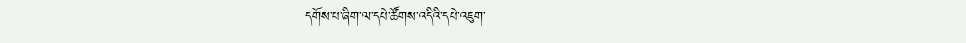དགོས་པ་ཞིག་ལ་དཔེ་ཚོགས་འདིའི་དཔེ་འཇུག་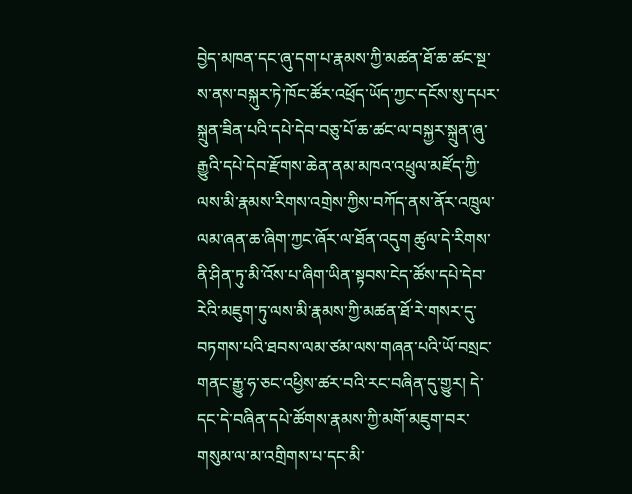བྱེད་མཁན་དང་ཞུ་དག་པ་རྣམས་ཀྱི་མཚན་ཐོ་ཆ་ཚང་སྔ་ས་ནས་བསྐུར་ཏེ་ཁོང་ཚོར་འཕྲོད་ཡོད་ཀྱང་དངོས་སུ་དཔར་སྐྲུན་ཟིན་པའི་དཔེ་དེབ་བཅུ་པོ་ཆ་ཚང་ལ་བསྐྱར་སྐྲུན་ཞུ་རྒྱུའི་དཔེ་དེབ་རྫོགས་ཆེན་ནམ་མཁའ་འཕྲུལ་མཛོད་ཀྱི་ལས་མི་རྣམས་རིགས་འགྲེས་ཀྱིས་བཀོད་ནས་ནོར་འཁྲུལ་ལམ་ཞན་ཆ་ཞིག་ཀྱང་ཞོར་ལ་ཐོན་འདུག ཚུལ་དེ་རིགས་ནི་ཤིན་ཏུ་མི་འོས་པ་ཞིག་ཡིན་སྟབས་ངེད་ཚོས་དཔེ་དེབ་རེའི་མཇུག་ཏུ་ལས་མི་རྣམས་ཀྱི་མཚན་ཐོ་རེ་གསར་དུ་བཏགས་པའི་ཐབས་ལམ་ཙམ་ལས་གཞན་པའི་ཡོ་བསྲང་གནང་རྒྱུ་ཧ་ཅང་འཕྱིས་ཚར་བའི་རང་བཞིན་དུ་གྱུར། དེ་དང་དེ་བཞིན་དཔེ་ཚོགས་རྣམས་ཀྱི་མགོ་མཇུག་བར་གསུམ་ལ་མ་འགྲིགས་པ་དང་མི་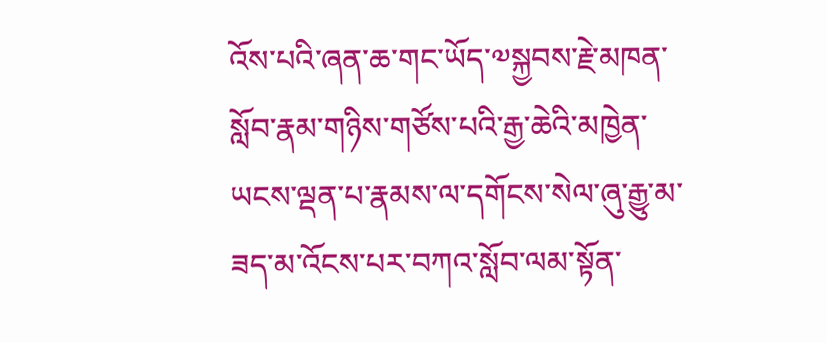འོས་པའི་ཞན་ཆ་གང་ཡོད་༧སྐྱབས་རྗེ་མཁན་སློབ་རྣམ་གཉིས་གཙོས་པའི་རྒྱ་ཆེའི་མཁྱེན་ཡངས་ལྡན་པ་རྣམས་ལ་དགོངས་སེལ་ཞུ་རྒྱུ་མ་ཟད་མ་འོངས་པར་བཀའ་སློབ་ལམ་སྟོན་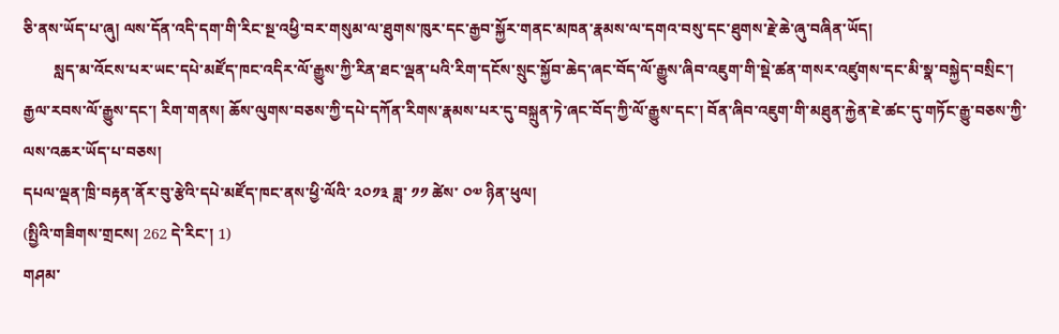ཅི་ནས་ཡོད་པ་ཞུ། ལས་དོན་འདི་དག་གི་རིང་སྔ་འཕྱི་བར་གསུམ་ལ་ཐུགས་ཁུར་དང་རྒྱབ་སྐྱོར་གནང་མཁན་རྣམས་ལ་དགའ་བསུ་དང་ཐུགས་རྗེ་ཆེ་ཞུ་བཞིན་ཡོད།
        སླད་མ་འོངས་པར་ཡང་དཔེ་མཛོད་ཁང་འདིར་ལོ་རྒྱུས་ཀྱི་རིན་ཐང་ལྡན་པའི་རིག་དངོས་སྲུང་སྐྱོབ་ཆེད་ཞང་བོད་ལོ་རྒྱུས་ཞིབ་འཇུག་གི་སྡེ་ཚན་གསར་འཛུགས་དང་མི་སྣ་བསྐྱེད་བསྲིང་། རྒྱལ་རབས་ལོ་རྒྱུས་དང་། རིག་གནས། ཆོས་ལུགས་བཅས་ཀྱི་དཔེ་དཀོན་རིགས་རྣམས་པར་དུ་བསྐྲུན་ཏེ་ཞང་བོད་ཀྱི་ལོ་རྒྱུས་དང་། བོན་ཞིབ་འཇུག་གི་མཐུན་རྐྱེན་ཇེ་ཚང་དུ་གཏོང་རྒྱུ་བཅས་ཀྱི་ལས་འཆར་ཡོད་པ་བཅས།
དཔལ་ལྡན་ཁྲི་བརྟན་ནོར་བུ་རྩེའི་དཔེ་མཛོད་ཁང་ནས་ཕྱི་ལོའི་ ༢༠༡༣ ཟླ་ ༡༡ ཚེས་ ༠༧ ཉིན་ཕུལ།
(སྤྱིའི་གཟིགས་གྲངས། 262 དེ་རིང་། 1)
གཤམ་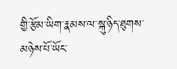གྱི་རྩོམ་ཡིག་རྣམས་ལ་སྐུ་ཉིད་ཐུགས་མཉེས་པོ་ཡོང་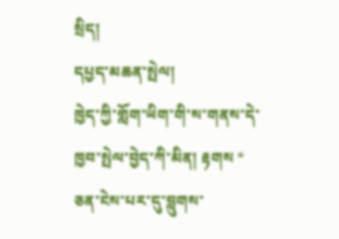སྲིད།
དཔྱད་མཆན་སྤེལ།
ཁྱེད་ཀྱི་གློག་ཡིག་གི་ས་གནས་དེ་ཁྱབ་སྤེལ་བྱེད་ཀི་མིན། རྟགས * ཅན་ངེས་པར་དུ་བླུགས་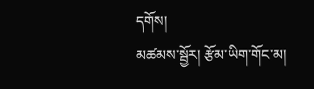དགོས།
མཚམས་སྦྱོར། རྩོམ་ཡིག་གོང་མ།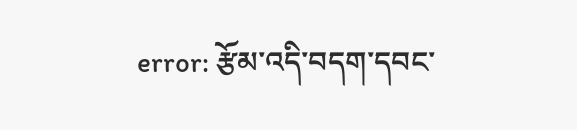error: རྩོམ་འདི་བདག་དབང་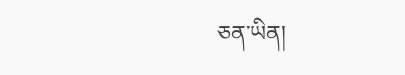ཅན་ཡིན།